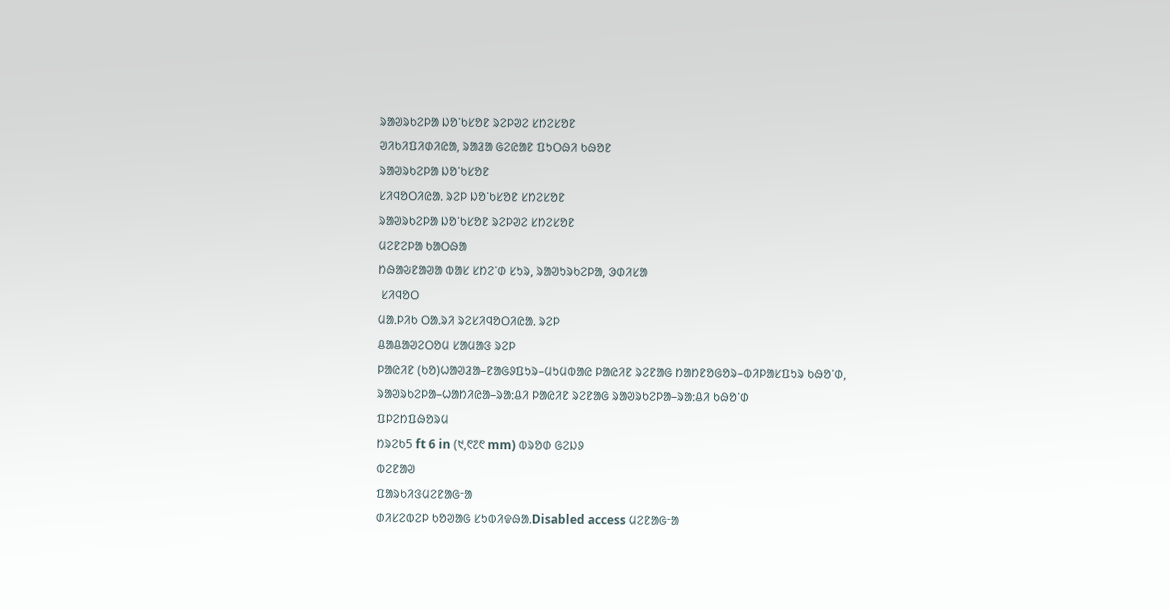ᱨᱟᱣᱨᱠᱮᱞᱟ ᱡᱚᱸᱠᱥᱚᱱ ᱨᱮᱞᱣᱮ ᱥᱴᱮᱥᱚᱱ
ᱣᱤᱠᱤᱯᱤᱰᱤᱭᱟ, ᱨᱟᱲᱟ ᱜᱮᱭᱟᱱ ᱯᱩᱛᱷᱤ ᱠᱷᱚᱱ
ᱨᱟᱣᱨᱠᱮᱞᱟ ᱡᱚᱸᱠᱥᱚᱱ
ᱥᱤᱧᱚᱛᱤᱭᱟᱹ ᱨᱮᱞ ᱡᱚᱸᱠᱥᱚᱱ ᱥᱴᱮᱥᱚᱱ
ᱨᱟᱣᱨᱠᱮᱞᱟ ᱡᱚᱸᱠᱥᱚᱱ ᱨᱮᱞᱣᱮ ᱥᱴᱮᱥᱚᱱ
ᱢᱮᱱᱮᱞᱟ ᱠᱟᱛᱷᱟ
ᱴᱷᱟᱶᱱᱟᱣᱟ ᱵᱟᱥ ᱥᱴᱮᱸᱰ ᱥᱩᱨ, ᱨᱟᱣᱩᱨᱠᱮᱞᱟ, ᱳᱰᱤᱥᱟ
 ᱥᱤᱧᱚᱛ
ᱢᱟᱹᱞᱤᱠ ᱛᱟᱹᱨᱤ ᱨᱮᱥᱤᱧᱚᱛᱤᱭᱟᱹ ᱨᱮᱞ
ᱪᱟᱪᱟᱣᱮᱛᱚᱢ ᱥᱟᱢᱟᱝ ᱨᱮᱞ
ᱞᱟᱭᱤᱱ (ᱠᱚ)ᱦᱟᱣᱲᱟ–ᱱᱟᱜᱽᱯᱩᱨ–ᱢᱩᱢᱵᱟᱭ ᱞᱟᱭᱤᱱ ᱨᱮᱱᱟᱜ ᱴᱟᱴᱱᱚᱜᱚᱨ–ᱵᱤᱞᱟᱥᱯᱩᱨ ᱠᱷᱚᱸᱰ,
ᱨᱟᱣᱨᱠᱮᱞᱟ–ᱦᱟᱴᱤᱭᱟ–ᱨᱟᱺᱪᱤ ᱞᱟᱭᱤᱱ ᱨᱮᱱᱟᱜ ᱨᱟᱣᱨᱠᱮᱞᱟ–ᱨᱟᱺᱪᱤ ᱠᱷᱚᱸᱰ
ᱯᱞᱮᱴᱯᱷᱚᱨᱢ
ᱴᱨᱮᱠ5 ft 6 in (᱑,᱖᱗᱖ mm) ᱵᱨᱚᱰ ᱜᱮᱡᱽ
ᱵᱮᱱᱟᱣ
ᱯᱟᱨᱠᱤᱝᱢᱮᱱᱟᱜᱼᱟ
ᱰᱤᱥᱮᱵᱮᱞ ᱠᱚᱣᱟᱜ ᱥᱩᱵᱤᱫᱷᱟᱹDisabled access ᱢᱮᱱᱟᱜᱼᱟ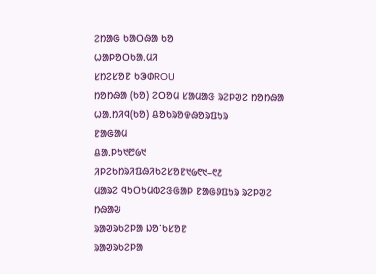ᱮᱴᱟᱜ ᱠᱟᱛᱷᱟ ᱠᱚ
ᱦᱟᱞᱚᱛᱠᱟᱹᱢᱤ
ᱥᱴᱮᱥᱚᱱ ᱠᱳᱰROU
ᱴᱚᱴᱷᱟ (ᱠᱚ) ᱮᱛᱚᱢ ᱥᱟᱢᱟᱝ ᱨᱮᱞᱣᱮ ᱴᱚᱴᱷᱟ
ᱦᱟᱹᱴᱤᱧ(ᱠᱚ) ᱪᱚᱠᱨᱚᱫᱷᱚᱨᱯᱩᱨ
ᱱᱟᱜᱟᱢ
ᱪᱟᱹᱞᱩ᱑᱘᱙᱑
ᱤᱞᱮᱠᱴᱨᱤᱯᱷᱤᱠᱮᱥᱚᱱ᱑᱙᱖᱑–᱖᱒
ᱢᱟᱨᱮ ᱧᱩᱛᱩᱢᱵᱮᱝᱜᱟᱞ ᱱᱟᱜᱽᱯᱩᱨ ᱨᱮᱞᱣᱮ
ᱴᱷᱟᱶ
ᱨᱟᱣᱨᱠᱮᱞᱟ ᱡᱚᱸᱠᱥᱚᱱ
ᱨᱟᱣᱨᱠᱮᱞᱟ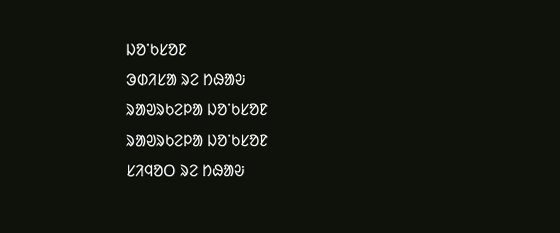ᱡᱚᱸᱠᱥᱚᱱ
ᱳᱰᱤᱥᱟ ᱨᱮ ᱴᱷᱟᱶ
ᱨᱟᱣᱨᱠᱮᱞᱟ ᱡᱚᱸᱠᱥᱚᱱ
ᱨᱟᱣᱨᱠᱮᱞᱟ ᱡᱚᱸᱠᱥᱚᱱ
ᱥᱤᱧᱚᱛ ᱨᱮ ᱴᱷᱟᱶ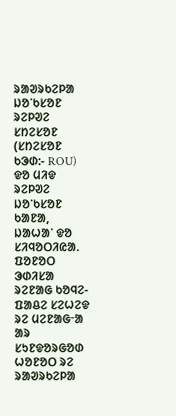ᱨᱟᱣᱨᱠᱮᱞᱟ ᱡᱚᱸᱠᱥᱚᱱ ᱨᱮᱞᱣᱮ ᱥᱴᱮᱥᱚᱱ (ᱥᱴᱮᱥᱚᱱ ᱠᱳᱰ:- ROU) ᱫᱚ ᱢᱤᱫ ᱨᱮᱞᱣᱮ ᱡᱚᱸᱠᱥᱚᱱ ᱠᱟᱱᱟ, ᱡᱟᱦᱟᱸ ᱫᱚ ᱥᱤᱧᱚᱛᱤᱭᱟᱹ ᱯᱚᱱᱚᱛ ᱳᱰᱤᱥᱟ ᱨᱮᱱᱟᱜ ᱠᱚᱧᱮ-ᱯᱟᱪᱮ ᱥᱮᱦᱮᱫ ᱨᱮ ᱢᱮᱱᱟᱜᱼᱟ ᱟᱨ ᱥᱩᱱᱫᱚᱨᱜᱚᱰ ᱦᱚᱱᱚᱛ ᱨᱮ ᱨᱟᱣᱨᱠᱮᱞᱟ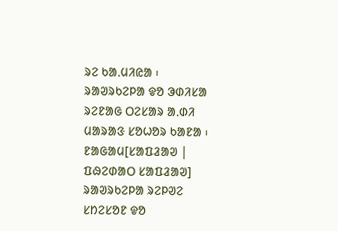ᱨᱮ ᱠᱟᱹᱢᱤᱭᱟ ᱾ ᱨᱟᱣᱨᱠᱮᱞᱟ ᱫᱚ ᱳᱰᱤᱥᱟ ᱨᱮᱱᱟᱜ ᱛᱮᱥᱟᱨ ᱟᱹᱰᱤ ᱢᱟᱨᱟᱝ ᱥᱚᱦᱚᱨ ᱠᱟᱱᱟ ᱾
ᱱᱟᱜᱟᱢ[ᱥᱟᱯᱲᱟᱣ | ᱯᱷᱮᱰᱟᱛ ᱥᱟᱯᱲᱟᱣ]
ᱨᱟᱣᱨᱠᱮᱞᱟ ᱨᱮᱞᱣᱮ ᱥᱴᱮᱥᱚᱱ ᱫᱚ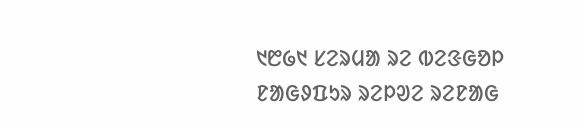᱑᱘᱙᱑ ᱥᱮᱨᱢᱟ ᱨᱮ ᱵᱮᱝᱜᱚᱞ ᱱᱟᱜᱽᱯᱩᱨ ᱨᱮᱞᱣᱮ ᱨᱮᱱᱟᱜ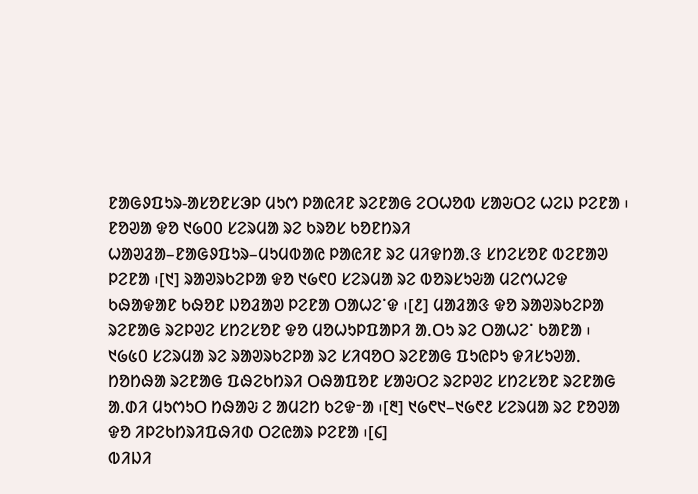ᱱᱟᱜᱽᱯᱩᱨ-ᱟᱥᱚᱱᱥᱳᱞ ᱢᱩᱬ ᱞᱟᱭᱤᱱ ᱨᱮᱱᱟᱜ ᱮᱛᱦᱚᱵ ᱥᱟᱶᱛᱮ ᱦᱮᱡ ᱞᱮᱱᱟ ᱾ ᱱᱚᱣᱟ ᱫᱚ ᱑᱙᱐᱐ ᱥᱮᱨᱢᱟ ᱨᱮ ᱠᱨᱚᱥ ᱠᱚᱱᱴᱨᱤ ᱦᱟᱣᱲᱟ–ᱱᱟᱜᱽᱯᱩᱨ–ᱢᱩᱢᱵᱟᱭ ᱞᱟᱭᱤᱱ ᱨᱮ ᱢᱤᱫᱴᱟᱹᱝ ᱥᱴᱮᱥᱚᱱ ᱵᱮᱱᱟᱣ ᱞᱮᱱᱟ ᱾[᱑] ᱨᱟᱣᱨᱠᱮᱞᱟ ᱫᱚ ᱑᱙᱖᱐ ᱥᱮᱨᱢᱟ ᱨᱮ ᱵᱚᱨᱥᱩᱶᱟ ᱢᱮᱬᱦᱮᱫ ᱠᱷᱟᱫᱟᱱ ᱠᱷᱚᱱ ᱡᱚᱲᱟᱣ ᱞᱮᱱᱟ ᱛᱟᱦᱮᱸᱫ ᱾[᱒] ᱢᱟᱲᱟᱝ ᱫᱚ ᱨᱟᱣᱨᱠᱮᱞᱟ ᱨᱮᱱᱟᱜ ᱨᱮᱞᱣᱮ ᱥᱴᱮᱥᱚᱱ ᱫᱚ ᱢᱚᱦᱩᱞᱯᱟᱞᱤ ᱟᱹᱛᱩ ᱨᱮ ᱛᱟᱦᱮᱸ ᱠᱟᱱᱟ ᱾ ᱑᱙᱕᱐ ᱥᱮᱨᱢᱟ ᱨᱮ ᱨᱟᱣᱨᱠᱮᱞᱟ ᱨᱮ ᱥᱤᱧᱚᱛ ᱨᱮᱱᱟᱜ ᱯᱩᱭᱞᱩ ᱫᱤᱥᱩᱣᱟᱹ ᱴᱚᱴᱷᱟ ᱨᱮᱱᱟᱜ ᱯᱷᱮᱠᱴᱨᱤ ᱛᱷᱟᱯᱚᱱ ᱥᱟᱶᱛᱮ ᱨᱮᱞᱣᱮ ᱥᱴᱮᱥᱚᱱ ᱨᱮᱱᱟᱜ ᱟᱹᱰᱤ ᱢᱩᱬᱩᱛ ᱴᱷᱟᱶ ᱮ ᱟᱢᱮᱴ ᱠᱮᱫᱼᱟ ᱾[᱓] ᱑᱙᱖᱑–᱑᱙᱖᱒ ᱥᱮᱨᱢᱟ ᱨᱮ ᱱᱚᱣᱟ ᱫᱚ ᱤᱞᱮᱠᱴᱨᱤᱯᱷᱤᱰ ᱛᱮᱭᱟᱨ ᱞᱮᱱᱟ ᱾[᱔]
ᱵᱤᱡᱤ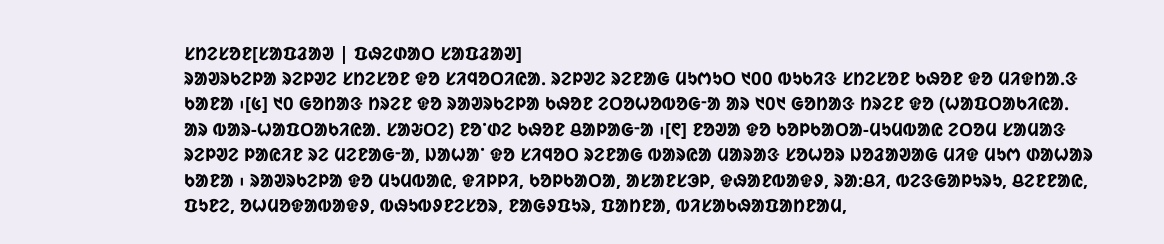ᱥᱴᱮᱥᱚᱱ[ᱥᱟᱯᱲᱟᱣ | ᱯᱷᱮᱰᱟᱛ ᱥᱟᱯᱲᱟᱣ]
ᱨᱟᱣᱨᱠᱮᱞᱟ ᱨᱮᱞᱣᱮ ᱥᱴᱮᱥᱚᱱ ᱫᱚ ᱥᱤᱧᱚᱛᱤᱭᱟᱹ ᱨᱮᱞᱣᱮ ᱨᱮᱱᱟᱜ ᱢᱩᱬᱩᱛ ᱑᱐᱐ ᱵᱩᱠᱤᱝ ᱥᱴᱮᱥᱚᱱ ᱠᱷᱚᱱ ᱫᱚ ᱢᱤᱫᱴᱟᱹᱝ ᱠᱟᱱᱟ ᱾[᱕] ᱑᱐ ᱜᱚᱴᱟᱝ ᱴᱨᱮᱱ ᱫᱚ ᱨᱟᱣᱨᱠᱮᱞᱟ ᱠᱷᱚᱱ ᱮᱛᱚᱦᱚᱵᱚᱜᱼᱟ ᱟᱨ ᱑᱐᱑ ᱜᱚᱴᱟᱝ ᱴᱨᱮᱱ ᱫᱚ (ᱦᱟᱯᱛᱟᱠᱤᱭᱟᱹ ᱟᱨ ᱵᱟᱨ-ᱦᱟᱯᱛᱟᱠᱤᱭᱟᱹ ᱥᱟᱶᱛᱮ) ᱱᱚᱸᱰᱮ ᱠᱷᱚᱱ ᱪᱟᱞᱟᱜᱼᱟ ᱾[᱖] ᱱᱚᱣᱟ ᱫᱚ ᱠᱚᱞᱠᱟᱛᱟ-ᱢᱩᱢᱵᱟᱭ ᱮᱛᱚᱢ ᱥᱟᱢᱟᱝ ᱨᱮᱞᱣᱮ ᱞᱟᱭᱤᱱ ᱨᱮ ᱢᱮᱱᱟᱜᱼᱟ, ᱡᱟᱦᱟᱸ ᱫᱚ ᱥᱤᱧᱚᱛ ᱨᱮᱱᱟᱜ ᱵᱟᱨᱭᱟ ᱢᱟᱨᱟᱝ ᱥᱚᱦᱚᱨ ᱡᱚᱲᱟᱣᱟᱜ ᱢᱤᱫ ᱢᱩᱬ ᱰᱟᱦᱟᱨ ᱠᱟᱱᱟ ᱾ ᱨᱟᱣᱨᱠᱮᱞᱟ ᱫᱚ ᱢᱩᱢᱵᱟᱭ, ᱫᱤᱞᱞᱤ, ᱠᱚᱞᱠᱟᱛᱟ, ᱟᱥᱟᱱᱥᱳᱞ, ᱫᱷᱟᱱᱵᱟᱫᱽ, ᱨᱟᱺᱪᱤ, ᱵᱮᱝᱜᱟᱞᱩᱨᱩ, ᱪᱮᱱᱱᱟᱭ, ᱯᱩᱱᱮ, ᱚᱦᱢᱚᱫᱟᱵᱟᱫᱽ, ᱵᱷᱩᱵᱽᱱᱮᱥᱚᱨ, ᱱᱟᱜᱽᱯᱩᱨ, ᱯᱟᱴᱱᱟ, ᱵᱤᱥᱟᱠᱷᱟᱯᱟᱴᱱᱟᱢ,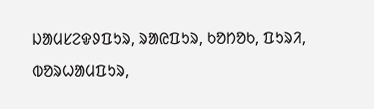ᱡᱟᱢᱥᱮᱫᱽᱯᱩᱨ, ᱨᱟᱭᱯᱩᱨ, ᱠᱚᱴᱚᱠ, ᱯᱩᱨᱤ, ᱵᱚᱨᱦᱟᱢᱯᱩᱨ,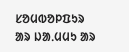ᱥᱚᱢᱵᱚᱞᱯᱩᱨ ᱟᱨ ᱡᱟᱹᱢᱢᱩ ᱟᱨ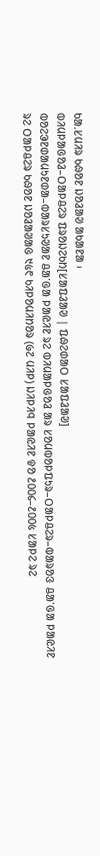ᱠᱟᱹᱥᱢᱤᱨ ᱠᱷᱚᱱ ᱡᱚᱲᱟᱣ ᱟᱠᱟᱱᱟ ᱾
ᱵᱤᱢᱞᱟᱜᱚᱲ–ᱛᱟᱞᱪᱮᱨ ᱯᱨᱚᱡᱮᱠᱴ[ᱥᱟᱯᱲᱟᱣ | ᱯᱷᱮᱰᱟᱛ ᱥᱟᱯᱲᱟᱣ]
ᱵᱚᱮᱳᱱᱰᱟᱢᱩᱱᱰᱟ–ᱵᱟᱨᱥᱩᱣᱟᱱ ᱪᱟᱸᱜᱟ ᱞᱟᱭᱤᱱ ᱨᱮ ᱵᱤᱢᱟᱞᱜᱚᱲ ᱟᱨ ᱥᱚᱢᱵᱚᱞᱯᱩᱨ–ᱛᱟᱞᱪᱮᱨ–ᱵᱟᱨᱚᱝ ᱪᱟᱸᱜᱟ ᱞᱟᱭᱤᱱ ᱨᱮ ᱛᱟᱞᱪᱮᱨ ᱠᱷᱚᱱ ᱡᱚᱲᱟᱣᱟᱜ ᱑᱕᱖ ᱠᱤᱞᱚᱢᱤᱴᱚᱨ (᱙᱗ ᱢᱤᱞ) ᱡᱤᱞᱤᱧ ᱞᱟᱭᱤᱱ ᱫᱚ ᱒᱐᱐᱔–᱒᱐᱐᱕ ᱥᱟᱞᱮ ᱨᱮ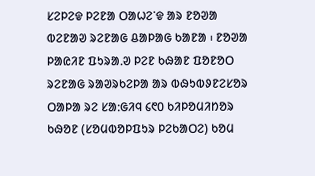ᱥᱮᱞᱮᱫ ᱞᱮᱱᱟ ᱛᱟᱦᱮᱸᱫ ᱟᱨ ᱱᱚᱣᱟ ᱵᱮᱱᱟᱣ ᱨᱮᱱᱟᱜ ᱪᱟᱞᱟᱜ ᱠᱟᱱᱟ ᱾ ᱱᱚᱣᱟ ᱞᱟᱭᱤᱱ ᱯᱩᱨᱟᱹᱣ ᱞᱮᱱ ᱠᱷᱟᱱ ᱯᱚᱱᱚᱛ ᱨᱮᱱᱟᱜ ᱨᱟᱣᱨᱠᱮᱞᱟ ᱟᱨ ᱵᱷᱩᱵᱽᱱᱮᱥᱚᱨ ᱛᱟᱞᱟ ᱨᱮ ᱥᱟᱺᱜᱤᱧ ᱔᱖᱐ ᱠᱤᱞᱚᱢᱤᱴᱚᱨ ᱠᱷᱚᱱ (ᱥᱚᱢᱵᱚᱞᱯᱩᱨ ᱞᱮᱠᱟᱛᱮ) ᱠᱚᱢ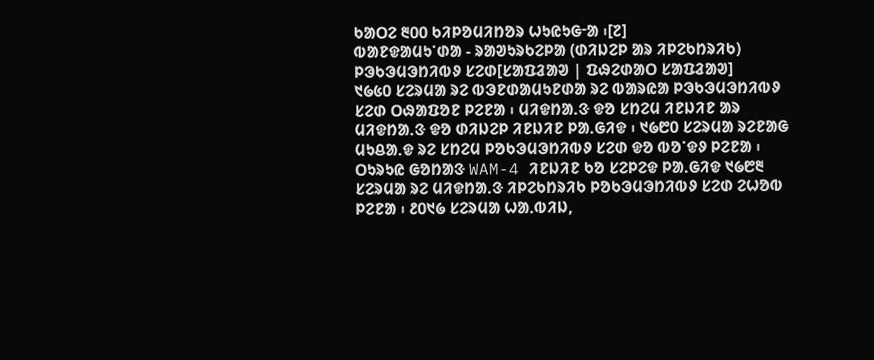ᱠᱟᱛᱮ ᱓᱐᱐ ᱠᱤᱞᱚᱢᱤᱴᱚᱨ ᱦᱩᱭᱩᱜᱼᱟ ᱾[᱗]
ᱵᱟᱱᱫᱟᱢᱩᱸᱰᱟ - ᱨᱟᱣᱩᱨᱠᱮᱞᱟ (ᱰᱤᱡᱮᱞ ᱟᱨ ᱤᱞᱮᱠᱴᱨᱤᱠ) ᱞᱳᱠᱳᱢᱳᱴᱤᱵᱽ ᱥᱮᱰ[ᱥᱟᱯᱲᱟᱣ | ᱯᱷᱮᱰᱟᱛ ᱥᱟᱯᱲᱟᱣ]
᱑᱙᱕᱐ ᱥᱮᱨᱢᱟ ᱨᱮ ᱵᱳᱱᱰᱟᱢᱩᱱᱰᱟ ᱨᱮ ᱵᱟᱨᱭᱟ ᱞᱳᱠᱳᱢᱳᱴᱤᱵᱽ ᱥᱮᱰ ᱛᱷᱟᱯᱚᱱ ᱞᱮᱱᱟ ᱾ ᱢᱤᱫᱴᱟᱹᱝ ᱫᱚ ᱥᱴᱮᱢ ᱤᱱᱡᱤᱱ ᱟᱨ ᱢᱤᱫᱴᱟᱹᱝ ᱫᱚ ᱰᱤᱡᱮᱞ ᱤᱱᱡᱤᱱ ᱞᱟᱹᱜᱤᱫ ᱾ ᱑᱙᱘᱐ ᱥᱮᱨᱢᱟ ᱨᱮᱱᱟᱜ ᱢᱩᱪᱟᱹᱫ ᱨᱮ ᱥᱴᱮᱢ ᱞᱚᱠᱳᱢᱳᱴᱤᱵᱽ ᱥᱮᱰ ᱫᱚ ᱵᱚᱸᱫᱽ ᱞᱮᱱᱟ ᱾ ᱛᱩᱨᱩᱭ ᱜᱚᱴᱟᱝ WAM-4 ᱤᱱᱡᱤᱱ ᱠᱚ ᱥᱮᱞᱮᱫ ᱞᱟᱹᱜᱤᱫ ᱑᱙᱘᱓ ᱥᱮᱨᱢᱟ ᱨᱮ ᱢᱤᱫᱴᱟᱹᱝ ᱤᱞᱮᱠᱴᱨᱤᱠ ᱞᱚᱠᱳᱢᱳᱴᱤᱵᱽ ᱥᱮᱰ ᱮᱦᱚᱵ ᱞᱮᱱᱟ ᱾ ᱒᱐᱑᱙ ᱥᱮᱨᱢᱟ ᱦᱟᱹᱵᱤᱡ,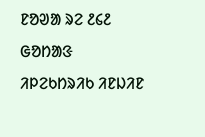ᱱᱚᱣᱟ ᱨᱮ ᱒᱔᱒ ᱜᱚᱴᱟᱝ ᱤᱞᱮᱠᱴᱨᱤᱠ ᱤᱱᱡᱤᱱ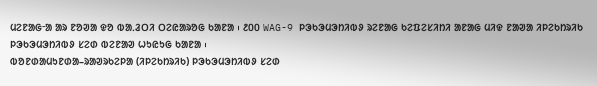ᱢᱮᱱᱟᱜᱼᱟ ᱟᱨ ᱱᱚᱣᱟ ᱫᱚ ᱵᱟᱹᱲᱛᱤ ᱛᱮᱭᱟᱨᱚᱜ ᱠᱟᱱᱟ ᱾ ᱒᱐᱐ WAG-9 ᱞᱳᱠᱳᱢᱳᱴᱤᱵᱽ ᱨᱮᱱᱟᱜ ᱠᱮᱯᱮᱥᱤᱴᱤ ᱟᱱᱟᱜ ᱢᱤᱫ ᱱᱟᱣᱟ ᱤᱞᱮᱠᱴᱨᱤᱠ ᱞᱳᱠᱳᱢᱳᱴᱤᱵᱽ ᱥᱮᱰ ᱵᱮᱱᱟᱣ ᱦᱩᱭᱩᱜ ᱠᱟᱱᱟ ᱾
ᱵᱚᱱᱰᱟᱢᱩᱱᱰᱟ–ᱨᱟᱣᱨᱠᱮᱞᱟ (ᱤᱞᱮᱠᱴᱨᱤᱠ) ᱞᱳᱠᱳᱢᱳᱴᱤᱵᱽ ᱥᱮᱰ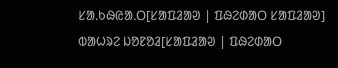ᱥᱟᱹᱠᱷᱭᱟᱹᱛ[ᱥᱟᱯᱲᱟᱣ | ᱯᱷᱮᱰᱟᱛ ᱥᱟᱯᱲᱟᱣ]
ᱵᱟᱦᱨᱮ ᱡᱚᱱᱚᱲ[ᱥᱟᱯᱲᱟᱣ | ᱯᱷᱮᱰᱟᱛ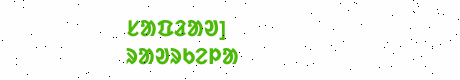ᱥᱟᱯᱲᱟᱣ]
ᱨᱟᱣᱨᱠᱮᱞᱟ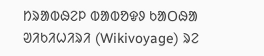ᱴᱨᱟᱵᱷᱮᱞ ᱵᱟᱵᱚᱫᱽ ᱠᱟᱛᱷᱟ ᱣᱤᱠᱤᱦᱤᱨᱤ (Wikivoyage) ᱨᱮ